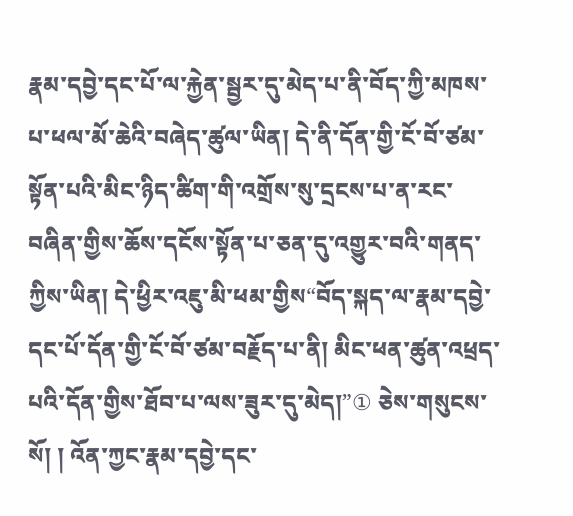རྣམ་དབྱེ་དང་པོ་ལ་རྐྱེན་སྦྱར་དུ་མེད་པ་ནི་བོད་ཀྱི་མཁས་པ་ཕལ་མོ་ཆེའི་བཞེད་ཚུལ་ཡིན། དེ་ནི་དོན་གྱི་ངོ་བོ་ཙམ་སྟོན་པའི་མིང་ཉིད་ཚིག་གི་འགྲོས་སུ་དྲངས་པ་ན་རང་བཞིན་གྱིས་ཆོས་དངོས་སྟོན་པ་ཅན་དུ་འགྱུར་བའི་གནད་ཀྱིས་ཡིན། དེ་ཕྱིར་འཇུ་མི་ཕམ་གྱིས“བོད་སྐད་ལ་རྣམ་དབྱེ་དང་པོ་དོན་གྱི་ངོ་བོ་ཙམ་བརྗོད་པ་ནི། མིང་ཕན་ཚུན་འཕྲད་པའི་དོན་གྱིས་ཐོབ་པ་ལས་ཟུར་དུ་མེད།”① ཅེས་གསུངས་སོ། ། འོན་ཀྱང་རྣམ་དབྱེ་དང་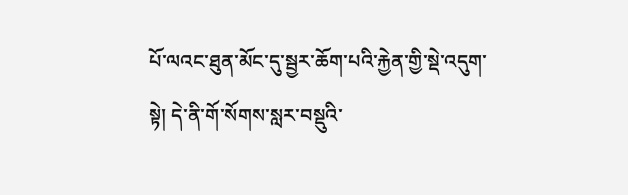པོ་ལའང་ཐུན་མོང་དུ་སྦྱར་ཆོག་པའི་རྐྱེན་གྱི་སྡེ་འདུག་སྟེ། དེ་ནི་གོ་སོགས་སླར་བསྡུའི་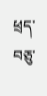ཕྲད་བཅུ་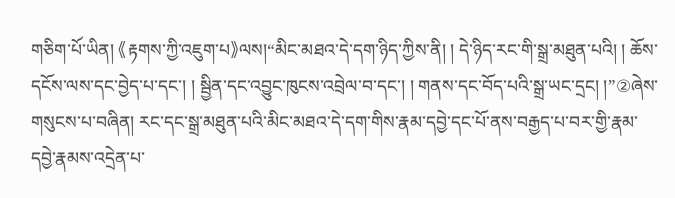གཅིག་པོ་ཡིན། 《རྟགས་ཀྱི་འཇུག་པ》ལས།“མིང་མཐའ་དེ་དག་ཉིད་ཀྱིས་ནི། ། དེ་ཉིད་རང་གི་སྒྲ་མཐུན་པའི། ། ཆོས་དངོས་ལས་དང་བྱེད་པ་དང་། ། སྦྱིན་དང་འབྱུང་ཁུངས་འབྲེལ་བ་དང་། ། གནས་དང་བོད་པའི་སྒྲ་ཡང་དྲང། །”②ཞེས་གསུངས་པ་བཞིན། རང་དང་སྒྲ་མཐུན་པའི་མིང་མཐའ་དེ་དག་གིས་རྣམ་དབྱེ་དང་པོ་ནས་བརྒྱད་པ་བར་གྱི་རྣམ་དབྱེ་རྣམས་འདྲེན་པ་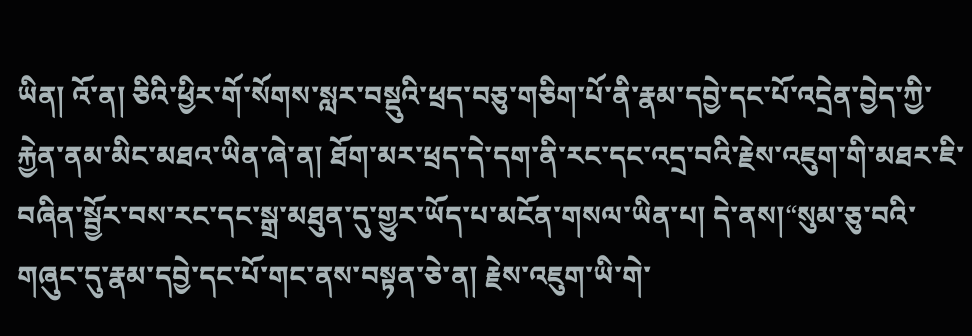ཡིན། འོ་ན། ཅིའི་ཕྱིར་གོ་སོགས་སླར་བསྡུའི་ཕྲད་བཅུ་གཅིག་པོ་ནི་རྣམ་དབྱེ་དང་པོ་འདྲེན་བྱེད་ཀྱི་རྐྱེན་ནམ་མིང་མཐའ་ཡིན་ཞེ་ན། ཐོག་མར་ཕྲད་དེ་དག་ནི་རང་དང་འདྲ་བའི་རྗེས་འཇུག་གི་མཐར་ཇི་བཞིན་སྦྱོར་བས་རང་དང་སྒྲ་མཐུན་དུ་གྱུར་ཡོད་པ་མངོན་གསལ་ཡིན་པ། དེ་ནས།“སུམ་ཅུ་བའི་གཞུང་དུ་རྣམ་དབྱེ་དང་པོ་གང་ནས་བསྟན་ཅེ་ན། རྗེས་འཇུག་ཡི་གེ་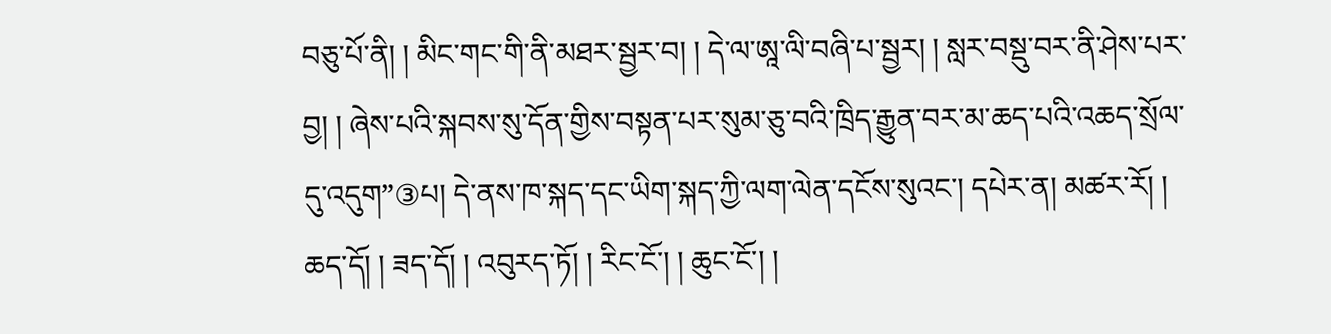བཅུ་པོ་ནི། ། མིང་གང་གི་ནི་མཐར་སྦྱར་བ། ། དེ་ལ་ཨཱ་ལི་བཞི་པ་སྦྱར། ། སླར་བསྡུ་བར་ནི་ཤེས་པར་བྱ། ། ཞེས་པའི་སྐབས་སུ་དོན་གྱིས་བསྟན་པར་སུམ་ཅུ་བའི་ཁྲིད་རྒྱུན་བར་མ་ཆད་པའི་འཆད་སྲོལ་དུ་འདུག”③པ། དེ་ནས་ཁ་སྐད་དང་ཡིག་སྐད་ཀྱི་ལག་ལེན་དངོས་སུའང་། དཔེར་ན། མཚར་རོ། ། ཆད་དོ། ། ཟད་དོ། ། འབུརད་ཏོ། ། རིང་ངོ་། ། ཆུང་ངོ་། །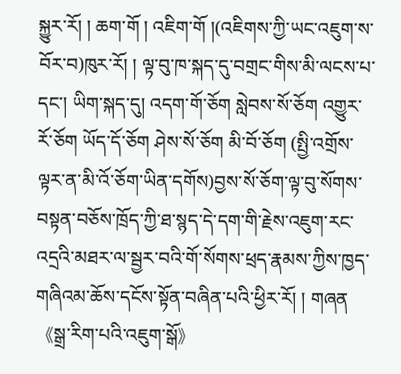སྐྱུར་རོ། ། ཆག་གོ ། འཇིག་གོ །(འཇིགས་ཀྱི་ཡང་འཇུག་ས་བོར་བ)ཁུར་རོ། ། ལྟ་བུ་ཁ་སྐད་དུ་བགྲང་གིས་མི་ལངས་པ་དང་། ཡིག་སྐད་དུ། འདག་གོ་ཅོག སླེབས་སོ་ཅོག འགྱུར་རོ་ཅོག ཡོད་དོ་ཅོག ཤེས་སོ་ཅོག མི་བོ་ཅོག (སྤྱི་འགྲོས་ལྟར་ན་མི་འོ་ཅོག་ཡིན་དགོས)བྱས་སོ་ཅོག་ལྟ་བུ་སོགས་བསྟན་བཅོས་ཁྲོད་ཀྱི་ཐ་སྙད་དེ་དག་གི་རྗེས་འཇུག་རང་འདྲའི་མཐར་ལ་སྦྱར་བའི་གོ་སོགས་ཕྲད་རྣམས་ཀྱིས་ཁྱད་གཞིའམ་ཆོས་དངོས་སྟོན་བཞིན་པའི་ཕྱིར་རོ། ། གཞན《སྒྲ་རིག་པའི་འཇུག་སྒོ》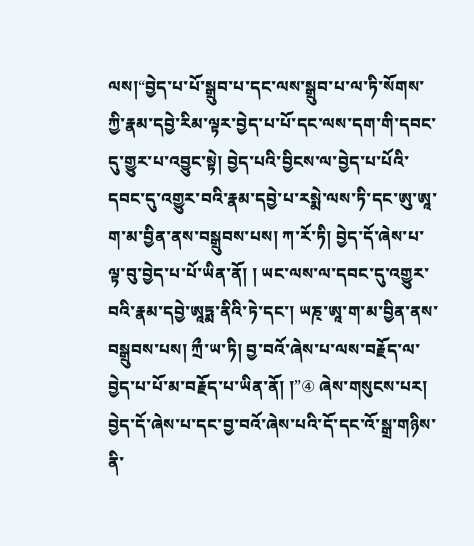ལས།“བྱེད་པ་པོ་སྒྲུབ་པ་དང་ལས་སྒྲུབ་པ་ལ་ཏི་སོགས་ཀྱི་རྣམ་དབྱེ་རིམ་ལྟར་བྱེད་པ་པོ་དང་ལས་དག་གི་དབང་དུ་གྱུར་པ་འབྱུང་སྟེ། བྱེད་པའི་བྱིངས་ལ་བྱེད་པ་པོའི་དབང་དུ་འགྱུར་བའི་རྣམ་དབྱེ་པ་རསྨེ་ལས་ཏི་དང་ཨུ་ཨཱ་ག་མ་བྱིན་ནས་བསྒྲུབས་པས། ཀ་རོ་ཏི། བྱེད་དོ་ཞེས་པ་ལྟ་བུ་བྱེད་པ་པོ་ཡིན་ནོ། ། ཡང་ལས་ལ་དབང་དུ་འགྱུར་བའི་རྣམ་དབྱེ་ཨཱཏྨ་ནིའི་ཏེ་དང་། ཡཎ྄་ཨཱ་ག་མ་བྱིན་ནས་བསྒྲུབས་པས། ཀྲྀ་ཡ་ཏི། བྱ་བའོ་ཞེས་པ་ལས་བརྗོད་ལ་བྱེད་པ་པོ་མ་བརྗོད་པ་ཡིན་ནོ། །”④ ཞེས་གསུངས་པར། བྱེད་དོ་ཞེས་པ་དང་བྱ་བའོ་ཞེས་པའི་དོ་དང་འོ་སྒྲ་གཉིས་ནི་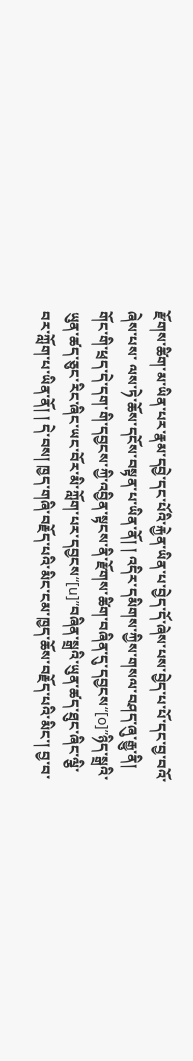རྫོགས་ཚིག་མ་ཡིན་པར་རྣམ་དབྱེ་དང་པོའི་རྐྱེན་ཡིན་པ་བྱེད་དོ་ཞེས་པས་བྱེད་པ་པོ་དང་བྱ་བའོ་ཞེས་པས་ ལས་ཏེ་ཆོས་དངོས་བསྟན་པ་ཡིན་ནོ། ། འདིར་དམིགས་ཀྱིས་གསལ་བཤད་ཞུ་རྒྱུ་ནི། གོང་གི་ཕྲད་དེ་དག་གི་དབྱངས་ཀྱི་འབྱིན་སྟངས་ནི་རྫོགས་ཚིག་བཞིན་དུ་དབྱངས“[o]”ཉིད་སྒྲའི་ཡུན་ཚད་ཅུང་རིང་ཞིང་ཡང་བོར་མི་ཀློག་པར་དབྱངས“[u]”བཞིན་སྒྲའི་ཡུན་ཚད་ཐུང་ཞིང་ལྕི་བར་ཀློག་པ་ཡིན་ནོ། ། དེ་བས། ཁྱད་གཞི་བརྗོད་པའི་མིང་ངམ་ཁྱད་ཆོས་བརྗོད་པའི་མིང་། བྱ་བ་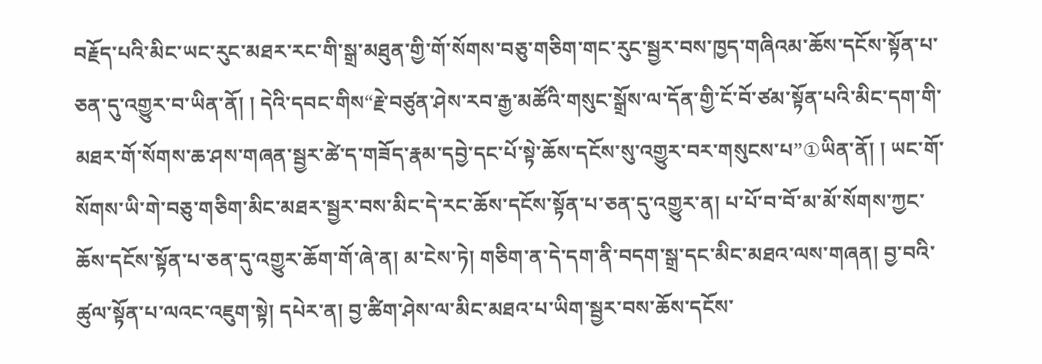བརྗོད་པའི་མིང་ཡང་རུང་མཐར་རང་གི་སྒྲ་མཐུན་གྱི་གོ་སོགས་བཅུ་གཅིག་གང་རུང་སྦྱར་བས་ཁྱད་གཞིའམ་ཆོས་དངོས་སྟོན་པ་ཅན་དུ་འགྱུར་བ་ཡིན་ནོ། ། དེའི་དབང་གིས“རྗེ་བཙུན་ཤེས་རབ་རྒྱ་མཚོའི་གསུང་སྒྲོས་ལ་དོན་གྱི་ངོ་བོ་ཙམ་སྟོན་པའི་མིང་དག་གི་མཐར་གོ་སོགས་ཆ་ཤས་གཞན་སྦྱར་ཚེ་ད་གཟོད་རྣམ་དབྱེ་དང་པོ་སྟེ་ཆོས་དངོས་སུ་འགྱུར་བར་གསུངས་པ”①ཡིན་ནོ། ། ཡང་གོ་སོགས་ཡི་གེ་བཅུ་གཅིག་མིང་མཐར་སྦྱར་བས་མིང་དེ་རང་ཆོས་དངོས་སྟོན་པ་ཅན་དུ་འགྱུར་ན། པ་པོ་བ་བོ་མ་མོ་སོགས་ཀྱང་ཆོས་དངོས་སྟོན་པ་ཅན་དུ་འགྱུར་ཆོག་གོ་ཞེ་ན། མ་ངེས་ཏེ། གཅིག་ན་དེ་དག་ནི་བདག་སྒྲ་དང་མིང་མཐའ་ལས་གཞན། བྱ་བའི་ཚུལ་སྟོན་པ་ལའང་འཇུག་སྟེ། དཔེར་ན། བྱ་ཚིག་ཤེས་ལ་མིང་མཐའ་པ་ཡིག་སྦྱར་བས་ཆོས་དངོས་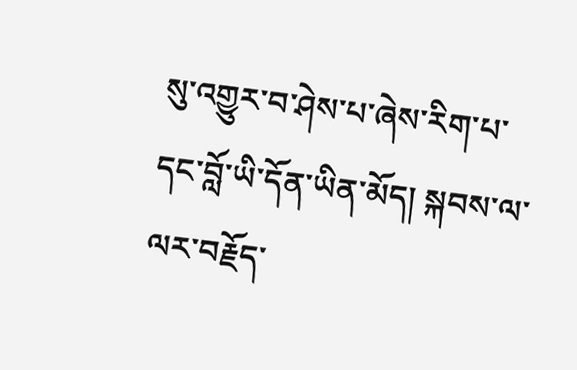སུ་འགྱུར་བ་ཤེས་པ་ཞེས་རིག་པ་དང་བློ་ཡི་དོན་ཡིན་མོད། སྐབས་ལ་ལར་བརྗོད་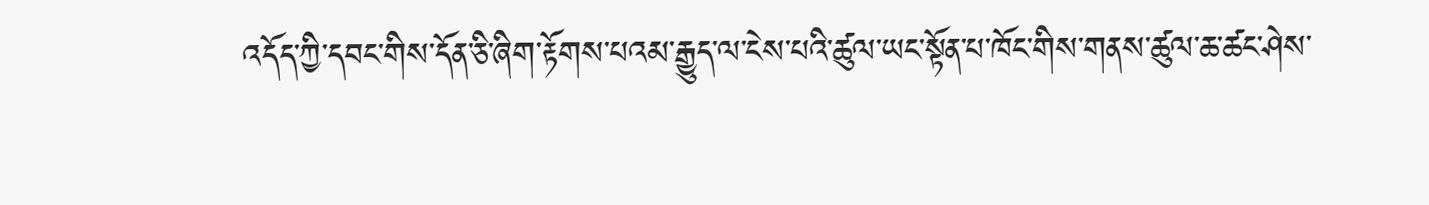འདོད་ཀྱི་དབང་གིས་དོན་ཅི་ཞིག་རྟོགས་པའམ་རྒྱུད་ལ་ངེས་པའི་ཚུལ་ཡང་སྟོན་པ་ཁོང་གིས་གནས་ཚུལ་ཆ་ཚང་ཤེས་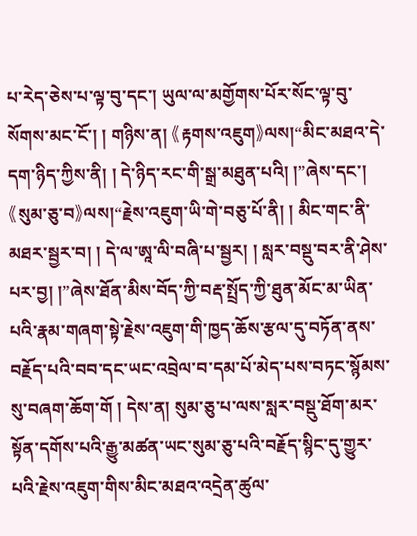པ་རེད་ཅེས་པ་ལྟ་བུ་དང་། ཡུལ་ལ་མགྱོགས་པོར་སོང་ལྟ་བུ་སོགས་མང་ངོ་། ། གཉིས་ན། 《རྟགས་འཇུག》ལས།“མིང་མཐའ་དེ་དག་ཉིད་ཀྱིས་ནི། ། དེ་ཉིད་རང་གི་སྒྲ་མཐུན་པའི། །”ཞེས་དང་། 《སུམ་ཅུ་བ》ལས།“རྗེས་འཇུག་ཡི་གེ་བཅུ་པོ་ནི། ། མིང་གང་ནི་མཐར་སྦྱར་བ། ། དེ་ལ་ཨཱ་ལི་བཞི་པ་སྦྱར། ། སླར་བསྡུ་བར་ནི་ཤེས་པར་བྱ། །”ཞེས་ཐོན་མིས་བོད་ཀྱི་བརྡ་སྤྲོད་ཀྱི་ཐུན་མོང་མ་ཡིན་པའི་རྣམ་གཞག་སྟེ་རྗེས་འཇུག་གི་ཁྱད་ཆོས་རྩལ་དུ་བཏོན་ནས་བརྗོད་པའི་བབ་དང་ཡང་འབྲེལ་བ་དམ་པོ་མེད་པས་བཏང་སྙོམས་སུ་བཞག་ཆོག་གོ ། དེས་ན། སུམ་ཅུ་པ་ལས་སླར་བསྡུ་ཐོག་མར་སྟོན་དགོས་པའི་རྒྱུ་མཚན་ཡང་སུམ་ཅུ་པའི་བརྗོད་སྙིང་དུ་གྱུར་པའི་རྗེས་འཇུག་གིས་མིང་མཐའ་འདྲེན་ཚུལ་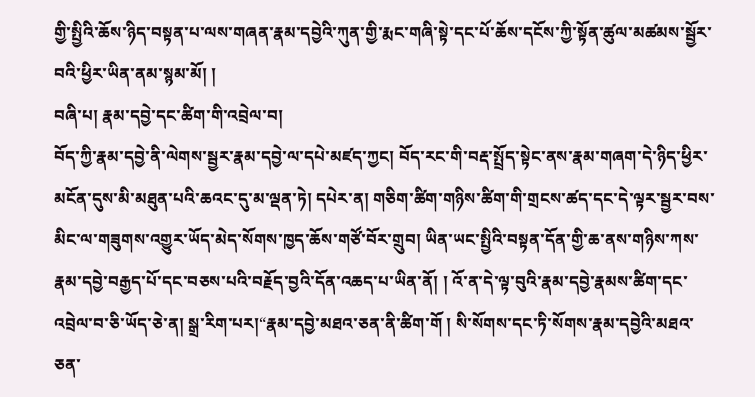གྱི་སྤྱིའི་ཆོས་ཉིད་བསྟན་པ་ལས་གཞན་རྣམ་དབྱེའི་ཀུན་གྱི་རྨང་གཞི་སྟེ་དང་པོ་ཆོས་དངོས་ཀྱི་སྟོན་ཚུལ་མཚམས་སྦྱོར་བའི་ཕྱིར་ཡིན་ནམ་སྙམ་མོ། །
བཞི་པ། རྣམ་དབྱེ་དང་ཚིག་གི་འབྲེལ་བ།
བོད་ཀྱི་རྣམ་དབྱེ་ནི་ལེགས་སྦྱར་རྣམ་དབྱེ་ལ་དཔེ་མཛད་ཀྱང། བོད་རང་གི་བརྡ་སྤྲོད་སྟེང་ནས་རྣམ་གཞག་དེ་ཉིད་ཕྱིར་མངོན་དུས་མི་མཐུན་པའི་ཆའང་དུ་མ་ལྡན་ཏེ། དཔེར་ན། གཅིག་ཚིག་གཉིས་ཚིག་གི་གྲངས་ཚད་དང་དེ་ལྟར་སྦྱར་བས་མིང་ལ་གཟུགས་འགྱུར་ཡོད་མེད་སོགས་ཁྱད་ཆོས་གཙོ་བོར་གྲུབ། ཡིན་ཡང་སྤྱིའི་བསྟན་དོན་གྱི་ཆ་ནས་གཉིས་ཀས་རྣམ་དབྱེ་བརྒྱད་པོ་དང་བཅས་པའི་བརྗོད་བྱའི་དོན་འཆད་པ་ཡིན་ནོ། ། འོ་ན་དེ་ལྟ་བུའི་རྣམ་དབྱེ་རྣམས་ཚིག་དང་འབྲེལ་བ་ཅི་ཡོད་ཅེ་ན། སྒྲ་རིག་པར།“རྣམ་དབྱེ་མཐའ་ཅན་ནི་ཚིག་གོ ། སི་སོགས་དང་ཏི་སོགས་རྣམ་དབྱེའི་མཐའ་ཅན་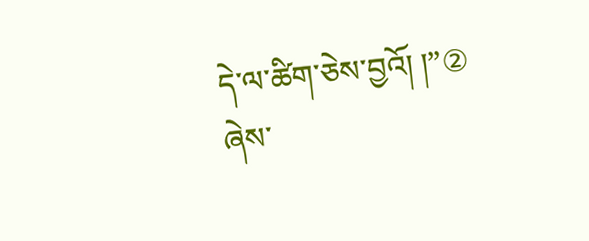དེ་ལ་ཚིག་ཅེས་བྱའོ། །”② ཞེས་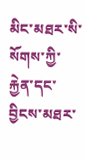མིང་མཐར་སི་སོགས་ཀྱི་རྐྱེན་དང་བྱིངས་མཐར་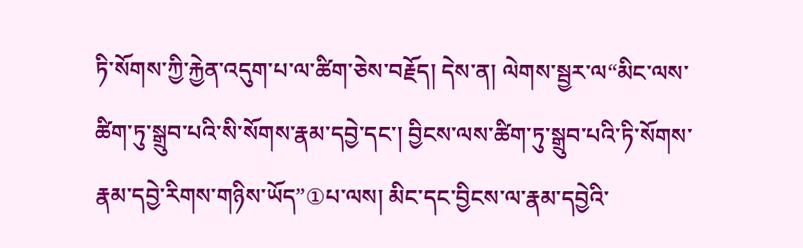ཏི་སོགས་ཀྱི་རྐྱེན་འདུག་པ་ལ་ཚིག་ཅེས་བརྗོད། དེས་ན། ལེགས་སྦྱར་ལ“མིང་ལས་ཚིག་ཏུ་སྒྲུབ་པའི་སི་སོགས་རྣམ་དབྱེ་དང་། བྱིངས་ལས་ཚིག་ཏུ་སྒྲུབ་པའི་ཏི་སོགས་རྣམ་དབྱེ་རིགས་གཉིས་ཡོད”①པ་ལས། མིང་དང་བྱིངས་ལ་རྣམ་དབྱེའི་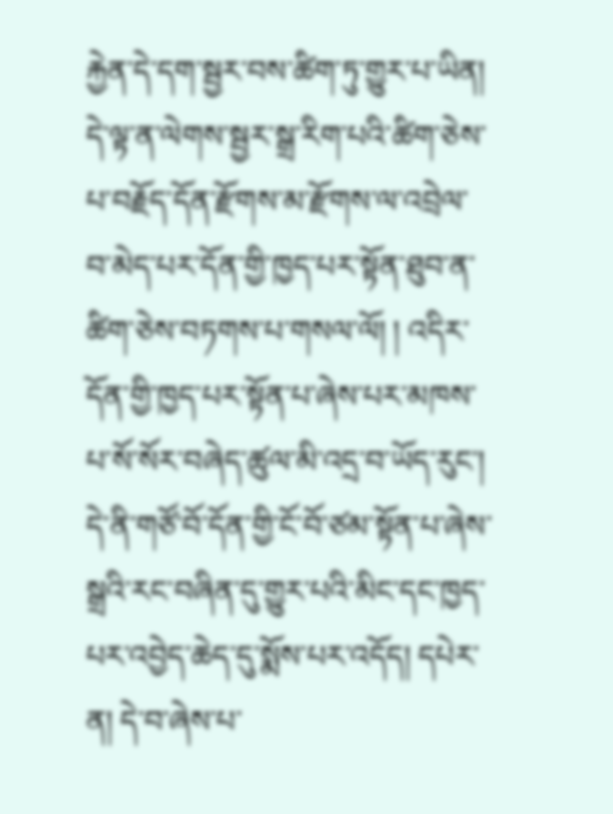རྐྱེན་དེ་དག་སྦྱར་བས་ཚིག་ཏུ་གྱུར་པ་ཡིན། དེ་ལྟ་ན་ལེགས་སྦྱར་སྒྲ་རིག་པའི་ཚིག་ཅེས་པ་བརྗོད་དོན་རྫོགས་མ་རྫོགས་ལ་འབྲེལ་བ་མེད་པར་དོན་གྱི་ཁྱད་པར་སྟོན་ཐུབ་ན་ཚིག་ཅེས་བཏགས་པ་གསལ་ལོ། ། འདིར་དོན་གྱི་ཁྱད་པར་སྟོན་པ་ཞེས་པར་མཁས་པ་སོ་སོར་བཞེད་ཚུལ་མི་འདྲ་བ་ཡོད་རུང་། དེ་ནི་གཙོ་བོ་དོན་གྱི་ངོ་བོ་ཙམ་སྟོན་པ་ཞེས་སྒྲའི་རང་བཞིན་དུ་གྱུར་པའི་མིང་དང་ཁྱད་པར་འབྱེད་ཆེད་དུ་སྨོས་པར་འདོད། དཔེར་ན། དེ་བ་ཞེས་པ་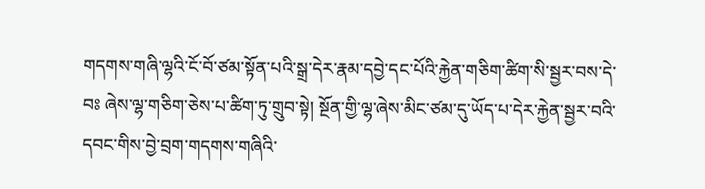གདགས་གཞི་ལྷའི་ངོ་བོ་ཙམ་སྟོན་པའི་སྒྲ་དེར་རྣམ་དབྱེ་དང་པོའི་རྐྱེན་གཅིག་ཚིག་སི་སྦྱར་བས་དེ་བཿ ཞེས་ལྷ་གཅིག་ཅེས་པ་ཚིག་ཏུ་གྲུབ་སྟེ། སྔོན་གྱི་ལྷ་ཞེས་མིང་ཙམ་དུ་ཡོད་པ་དེར་རྐྱེན་སྦྱར་བའི་དབང་གིས་བྱེ་བྲག་གདགས་གཞིའི་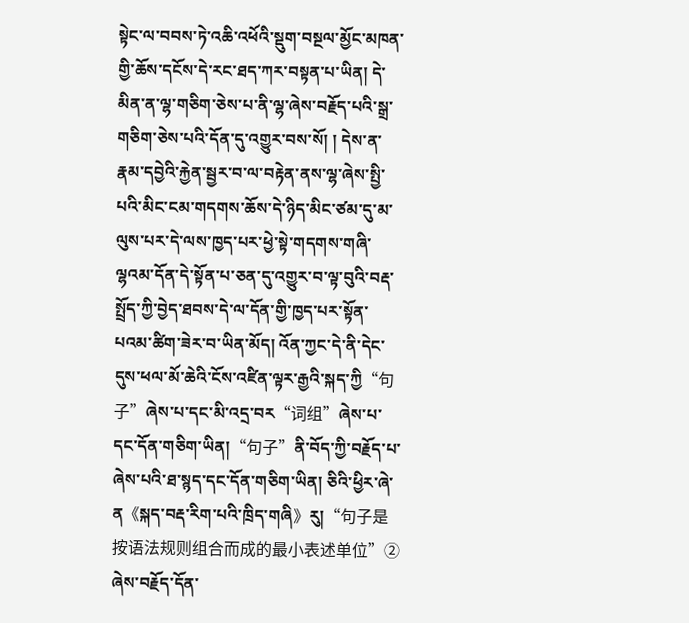སྟེང་ལ་བབས་ཏེ་འཆི་འཕོའི་སྡུག་བསྔལ་མྱོང་མཁན་གྱི་ཆོས་དངོས་དེ་རང་ཐད་ཀར་བསྟན་པ་ཡིན། དེ་མིན་ན་ལྷ་གཅིག་ཅེས་པ་ནི་ལྷ་ཞེས་བརྗོད་པའི་སྒྲ་གཅིག་ཅེས་པའི་དོན་དུ་འགྱུར་བས་སོ། ། དེས་ན་རྣམ་དབྱེའི་རྐྱེན་སྦྱར་བ་ལ་བརྟེན་ནས་ལྷ་ཞེས་སྤྱི་པའི་མིང་ངམ་གདགས་ཆོས་དེ་ཉིད་མིང་ཙམ་དུ་མ་ལུས་པར་དེ་ལས་ཁྱད་པར་ཕྱེ་སྟེ་གདགས་གཞི་ལྷའམ་དོན་དེ་སྟོན་པ་ཅན་དུ་འགྱུར་བ་ལྟ་བུའི་བརྡ་སྤྲོད་ཀྱི་བྱེད་ཐབས་དེ་ལ་དོན་གྱི་ཁྱད་པར་སྟོན་པའམ་ཚིག་ཟེར་བ་ཡིན་མོད། འོན་ཀྱང་དེ་ནི་དེང་དུས་ཕལ་མོ་ཆེའི་ངོས་འཛིན་ལྟར་རྒྱའི་སྐད་ཀྱི“句子”ཞེས་པ་དང་མི་འདྲ་བར“词组”ཞེས་པ་དང་དོན་གཅིག་ཡིན།“句子”ནི་བོད་ཀྱི་བརྗོད་པ་ཞེས་པའི་ཐ་སྙད་དང་དོན་གཅིག་ཡིན། ཅིའི་ཕྱིར་ཞེ་ན《སྐད་བརྡ་རིག་པའི་ཁྲིད་གཞི》རུ།“句子是按语法规则组合而成的最小表述单位”② ཞེས་བརྗོད་དོན་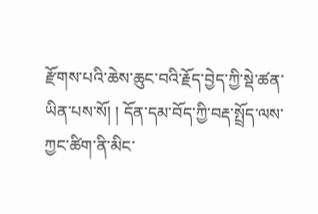རྫོགས་པའི་ཆེས་ཆུང་བའི་རྗོད་བྱེད་ཀྱི་སྡེ་ཚན་ཡིན་པས་སོ། ། དོན་དམ་བོད་ཀྱི་བརྡ་སྤྲོད་ལས་ཀྱང་ཚིག་ནི་མིང་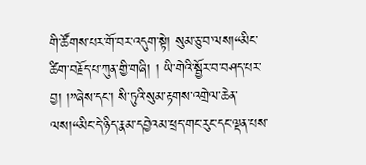གི་ཚོགས་པར་གོ་བར་འདུག་སྟེ། སུམ་ཅུ་བ་ལས།“མིང་ཚིག་བརྗོད་པ་ཀུན་གྱི་གཞི། ། ཡི་གེའི་སྦྱོར་བ་བཤད་པར་བྱ། །”ཞེས་དང་། སི་ཏུའི་སུམ་རྟགས་འགྲེལ་ཆེན་ལས།“མིང་དེ་ཉིད་རྣམ་དབྱེའམ་ཕྲད་གང་རུང་དང་ལྡན་པས་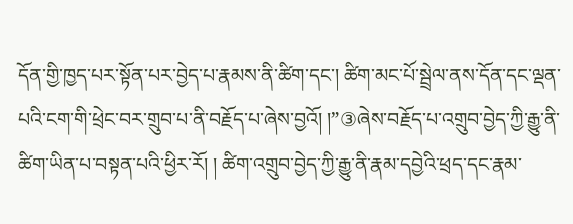དོན་གྱི་ཁྱད་པར་སྟོན་པར་བྱེད་པ་རྣམས་ནི་ཚིག་དང་། ཚིག་མང་པོ་སྦྲེལ་ནས་དོན་དང་ལྡན་པའི་ངག་གི་ཕྲེང་བར་གྲུབ་པ་ནི་བརྗོད་པ་ཞེས་བྱའོ། །”③ཞེས་བརྗོད་པ་འགྲུབ་བྱེད་ཀྱི་རྒྱུ་ནི་ཚིག་ཡིན་པ་བསྟན་པའི་ཕྱིར་རོ། ། ཚིག་འགྲུབ་བྱེད་ཀྱི་རྒྱུ་ནི་རྣམ་དབྱེའི་ཕྲད་དང་རྣམ་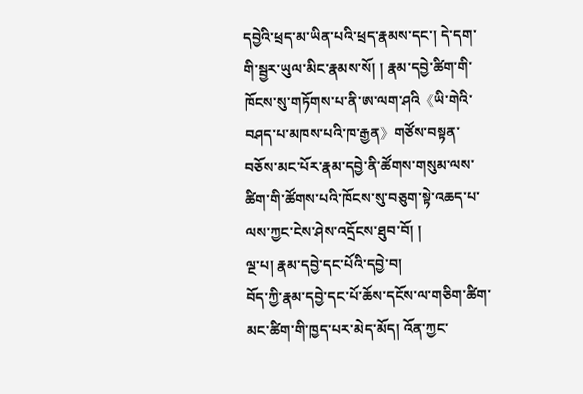དབྱེའི་ཕྲད་མ་ཡིན་པའི་ཕྲད་རྣམས་དང་། དེ་དག་གི་སྦྱར་ཡུལ་མིང་རྣམས་སོ། ། རྣམ་དབྱེ་ཚིག་གི་ཁོངས་སུ་གཏོགས་པ་ནི་ཨ་ལག་ཤའི《ཡི་གེའི་བཤད་པ་མཁས་པའི་ཁ་རྒྱན》གཙོས་བསྟན་བཅོས་མང་པོར་རྣམ་དབྱེ་ནི་ཚོགས་གསུམ་ལས་ཚིག་གི་ཚོགས་པའི་ཁོངས་སུ་བཅུག་སྟེ་འཆད་པ་ལས་ཀྱང་ངེས་ཤེས་འདྲོངས་ཐུབ་བོ། །
ལྔ་པ། རྣམ་དབྱེ་དང་པོའི་དབྱེ་བ།
བོད་ཀྱི་རྣམ་དབྱེ་དང་པོ་ཆོས་དངོས་ལ་གཅིག་ཚིག་མང་ཚིག་གི་ཁྱད་པར་མེད་མོད། འོན་ཀྱང་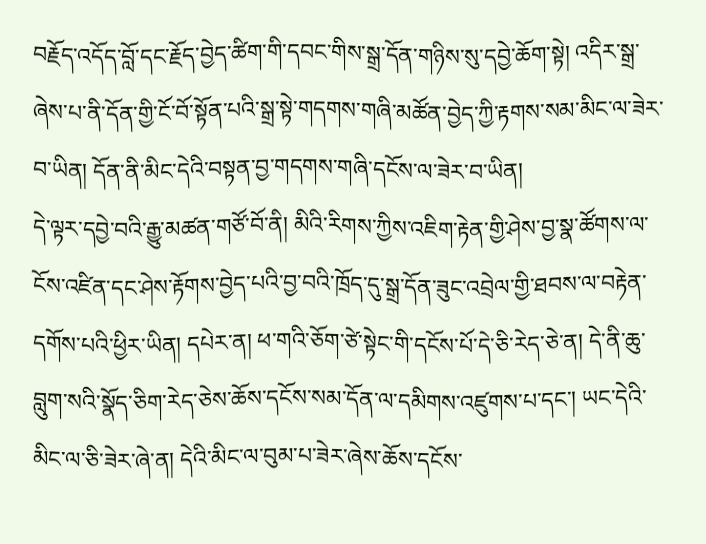བརྗོད་འདོད་བློ་དང་རྗོད་བྱེད་ཚིག་གི་དབང་གིས་སྒྲ་དོན་གཉིས་སུ་དབྱེ་ཆོག་སྟེ། འདིར་སྒྲ་ཞེས་པ་ནི་དོན་གྱི་ངོ་བོ་སྟོན་པའི་སྒྲ་སྟེ་གདགས་གཞི་མཚོན་བྱེད་ཀྱི་རྟགས་སམ་མིང་ལ་ཟེར་བ་ཡིན། དོན་ནི་མིང་དེའི་བསྟན་བྱ་གདགས་གཞི་དངོས་ལ་ཟེར་བ་ཡིན།
དེ་ལྟར་དབྱེ་བའི་རྒྱུ་མཚན་གཙོ་བོ་ནི། མིའི་རིགས་ཀྱིས་འཇིག་རྟེན་གྱི་ཤེས་བྱ་སྣ་ཚོགས་ལ་ངོས་འཛིན་དང་ཤེས་རྟོགས་བྱེད་པའི་བྱ་བའི་ཁྲོད་དུ་སྒྲ་དོན་ཟུང་འབྲེལ་གྱི་ཐབས་ལ་བརྟེན་དགོས་པའི་ཕྱིར་ཡིན། དཔེར་ན། ཕ་གའི་ཅོག་ཙེ་སྟེང་གི་དངོས་པོ་དེ་ཅི་རེད་ཅེ་ན། དེ་ནི་ཆུ་བླུག་སའི་སྣོད་ཅིག་རེད་ཅེས་ཆོས་དངོས་སམ་དོན་ལ་དམིགས་འཛུགས་པ་དང་། ཡང་དེའི་མིང་ལ་ཅི་ཟེར་ཞེ་ན། དེའི་མིང་ལ་བུམ་པ་ཟེར་ཞེས་ཆོས་དངོས་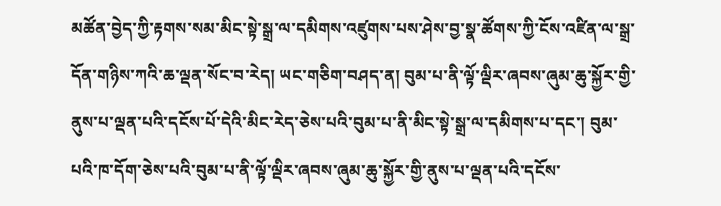མཚོན་བྱེད་ཀྱི་རྟགས་སམ་མིང་སྟེ་སྒྲ་ལ་དམིགས་འཛུགས་པས་ཤེས་བྱ་སྣ་ཚོགས་ཀྱི་ངོས་འཛིན་ལ་སྒྲ་དོན་གཉིས་ཀའི་ཆ་ལྡན་སོང་བ་རེད། ཡང་གཅིག་བཤད་ན། བུམ་པ་ནི་ལྟོ་ལྡིར་ཞབས་ཞུམ་ཆུ་སྐྱོར་གྱི་ནུས་པ་ལྡན་པའི་དངོས་པོ་དེའི་མིང་རེད་ཅེས་པའི་བུམ་པ་ནི་མིང་སྟེ་སྒྲ་ལ་དམིགས་པ་དང་། བུམ་པའི་ཁ་དོག་ཅེས་པའི་བུམ་པ་ནི་ལྟོ་ལྡིར་ཞབས་ཞུམ་ཆུ་སྐྱོར་གྱི་ནུས་པ་ལྡན་པའི་དངོས་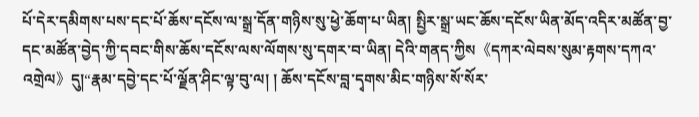པོ་དེར་དམིགས་པས་དང་པོ་ཆོས་དངོས་ལ་སྒྲ་དོན་གཉིས་སུ་ཕྱེ་ཆོག་པ་ཡིན། སྤྱིར་སྒྲ་ཡང་ཆོས་དངོས་ཡིན་མོད་འདིར་མཚོན་བྱ་དང་མཚོན་བྱེད་ཀྱི་དབང་གིས་ཆོས་དངོས་ལས་ལོགས་སུ་དགར་བ་ཡིན། དེའི་གནད་ཀྱིས《དཀར་ལེབས་སུམ་རྟགས་དཀའ་འགྲེལ》དུ།“རྣམ་དབྱེ་དང་པོ་ལྗོན་ཤིང་ལྟ་བུ་ལ། ། ཆོས་དངོས་བླ་དྭགས་མིང་གཉིས་སོ་སོར་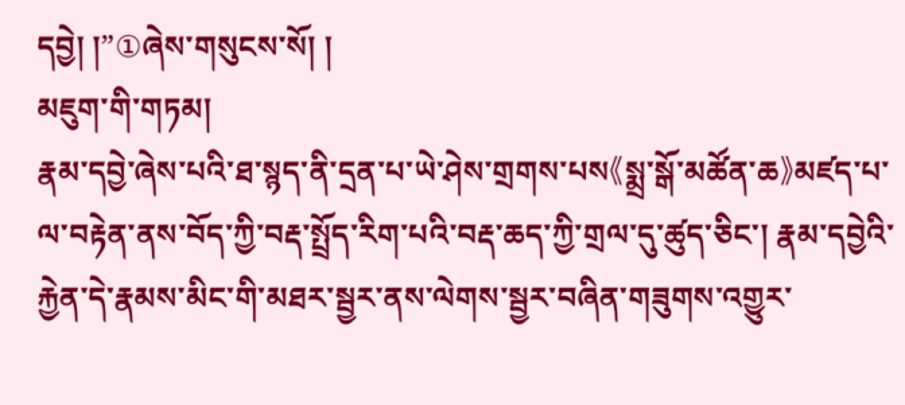དབྱེ། །”①ཞེས་གསུངས་སོ། །
མཇུག་གི་གཏམ།
རྣམ་དབྱེ་ཞེས་པའི་ཐ་སྙད་ནི་དྲན་པ་ཡེ་ཤེས་གྲགས་པས《སྨྲ་སྒོ་མཚོན་ཆ》མཛད་པ་ལ་བརྟེན་ནས་བོད་ཀྱི་བརྡ་སྤྲོད་རིག་པའི་བརྡ་ཆད་ཀྱི་གྲལ་དུ་ཚུད་ཅིང་། རྣམ་དབྱེའི་རྐྱེན་དེ་རྣམས་མིང་གི་མཐར་སྦྱར་ནས་ལེགས་སྦྱར་བཞིན་གཟུགས་འགྱུར་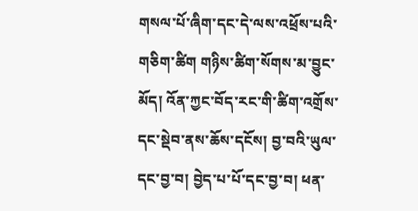གསལ་པོ་ཞིག་དང་དེ་ལས་འཕྲོས་པའི་གཅིག་ཚིག གཉིས་ཚིག་སོགས་མ་བྱུང་མོད། འོན་ཀྱང་བོད་རང་གི་ཚིག་འགྲོས་དང་སྡེབ་ནས་ཆོས་དངོས། བྱ་བའི་ཡུལ་དང་བྱ་བ། བྱེད་པ་པོ་དང་བྱ་བ། ཕན་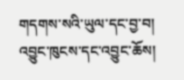གདགས་སའི་ཡུལ་དང་བྱ་བ། འབྱུང་ཁུངས་དང་འབྱུང་ཆོས།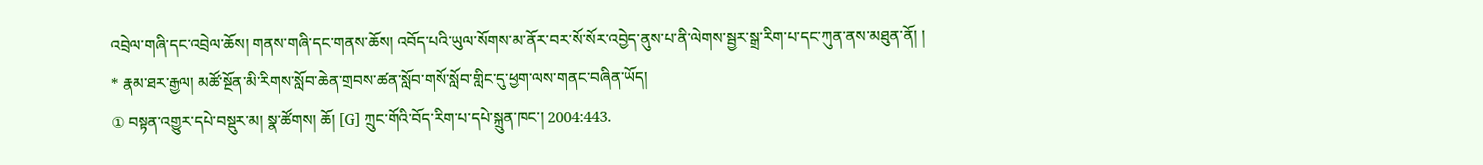འབྲེལ་གཞི་དང་འབྲེལ་ཆོས། གནས་གཞི་དང་གནས་ཆོས། འབོད་པའི་ཡུལ་སོགས་མ་ནོར་བར་སོ་སོར་འབྱེད་ནུས་པ་ནི་ལེགས་སྦྱར་སྒྲ་རིག་པ་དང་ཀུན་ནས་མཐུན་ནོ། །
* རྣམ་ཐར་རྒྱལ། མཚོ་སྔོན་མི་རིགས་སློབ་ཆེན་གྲབས་ཚན་སློབ་གསོ་སློབ་གླིང་དུ་ཕྱག་ལས་གནང་བཞིན་ཡོད།
① བསྟན་འགྱུར་དཔེ་བསྡུར་མ། སྣ་ཚོགས། ཆོ། [G] ཀྲུང་གོའི་བོད་རིག་པ་དཔེ་སྐྲུན་ཁང་། 2004:443.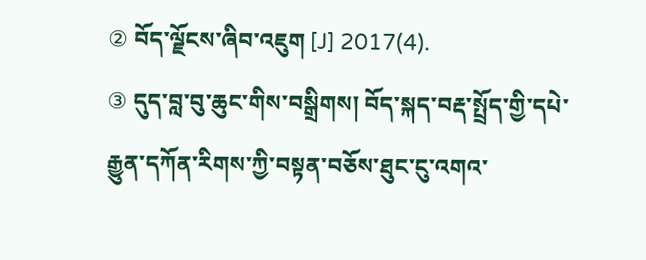② བོད་ལྗོངས་ཞིབ་འཇུག [J] 2017(4).
③ དུད་བླ་བུ་ཆུང་གིས་བསྒྲིགས། བོད་སྐད་བརྡ་སྤྲོད་གྱི་དཔེ་རྒྱུན་དཀོན་རིགས་ཀྱི་བསྟན་བཅོས་ཐུང་ངུ་འགའ་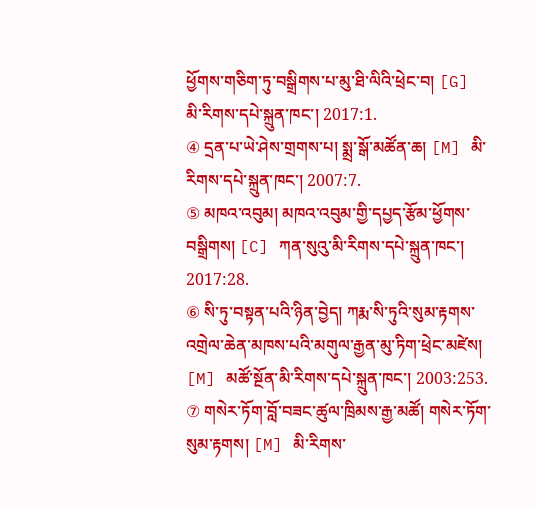ཕྱོགས་གཅིག་ཏུ་བསྒྲིགས་པ་མུ་ཐི་ལིའི་ཕྲེང་བ། [G] མི་རིགས་དཔེ་སྐྲུན་ཁང་། 2017:1.
④ དྲན་པ་ཡེ་ཤེས་གྲགས་པ། སྨྲ་སྒོ་མཚོན་ཆ། [M] མི་རིགས་དཔེ་སྐྲུན་ཁང་། 2007:7.
⑤ མཁའ་འབུམ། མཁའ་འབུམ་གྱི་དཔྱད་རྩོམ་ཕྱོགས་བསྒྲིགས། [C] ཀན་སུའུ་མི་རིགས་དཔེ་སྐྲུན་ཁང་། 2017:28.
⑥ སི་ཏུ་བསྟན་པའི་ཉིན་བྱེད། ཀརྨ་སི་ཏུའི་སུམ་རྟགས་འགྲེལ་ཆེན་མཁས་པའི་མགུལ་རྒྱན་མུ་ཏིག་ཕྲེང་མཛེས། [M] མཚོ་སྔོན་མི་རིགས་དཔེ་སྐྲུན་ཁང་། 2003:253.
⑦ གསེར་ཏོག་བློ་བཟང་ཚུལ་ཁྲིམས་རྒྱ་མཚོ། གསེར་ཏོག་སུམ་རྟགས། [M] མི་རིགས་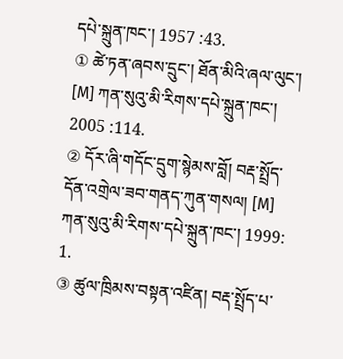དཔེ་སྐྲུན་ཁང་། 1957 :43.
① ཚེ་ཏན་ཞབས་དྲུང་། ཐོན་མིའི་ཞལ་ལུང་། [M] ཀན་སུའུ་མི་རིགས་དཔེ་སྐྲུན་ཁང་། 2005 :114.
② དོར་ཞི་གདོང་དྲུག་སྙེམས་བློ། བརྡ་སྤྲོད་དོན་འགྲེལ་ཟབ་གནད་ཀུན་གསལ། [M] ཀན་སུའུ་མི་རིགས་དཔེ་སྐྲུན་ཁང་། 1999: 1.
③ ཚུལ་ཁྲིམས་བསྟན་འཛིན། བརྡ་སྤྲོད་པ་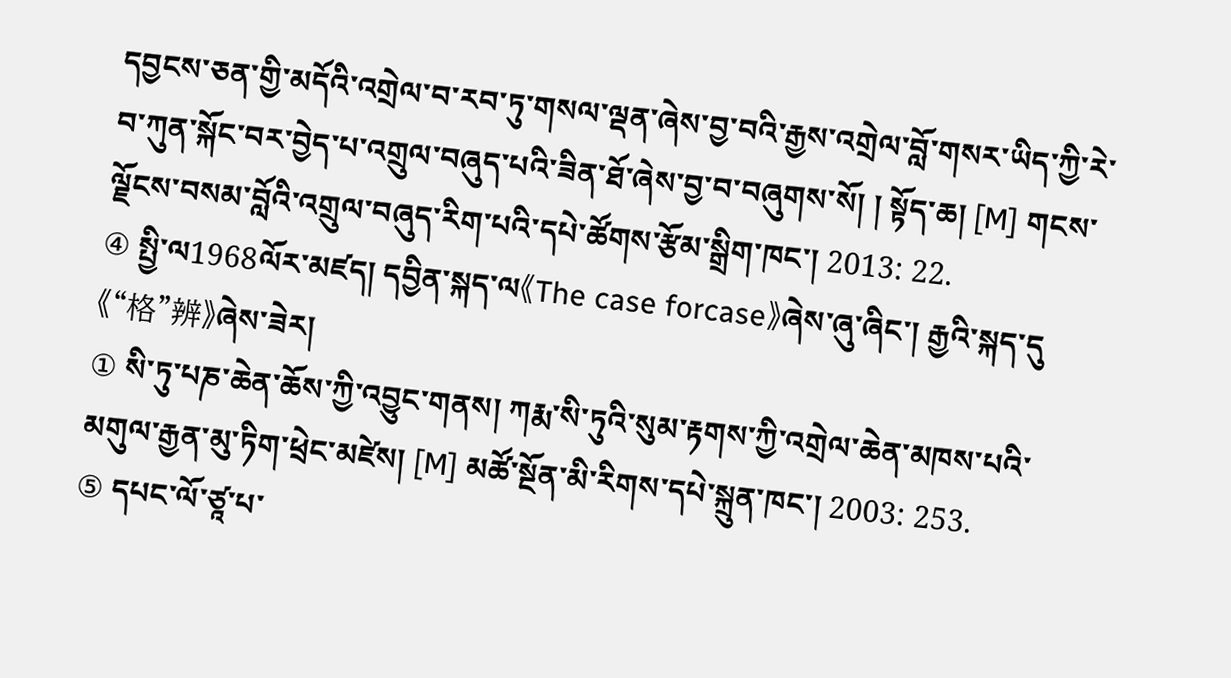དབྱངས་ཅན་གྱི་མདོའི་འགྲེལ་བ་རབ་ཏུ་གསལ་ལྡན་ཞེས་བྱ་བའི་རྒྱས་འགྲེལ་བློ་གསར་ཡིད་ཀྱི་རེ་བ་ཀུན་སྐོང་བར་བྱེད་པ་འགྲུལ་བཞུད་པའི་ཟིན་ཐོ་ཞེས་བྱ་བ་བཞུགས་སོ། ། སྟོད་ཆ། [M] གངས་ལྗོངས་བསམ་བློའི་འགྲུལ་བཞུད་རིག་པའི་དཔེ་ཚོགས་རྩོམ་སྒྲིག་ཁང་། 2013: 22.
④ སྤྱི་ལ1968ལོར་མཛད། དབྱིན་སྐད་ལ《The case forcase》ཞེས་ཞུ་ཞིང་། རྒྱའི་སྐད་དུ《“格”辨》ཞེས་ཟེར།
① སི་ཏུ་པཎ་ཆེན་ཆོས་ཀྱི་འབྱུང་གནས། ཀརྨ་སི་ཏུའི་སུམ་རྟགས་ཀྱི་འགྲེལ་ཆེན་མཁས་པའི་མགུལ་རྒྱན་མུ་ཏིག་ཕྲེང་མཛེས། [M] མཚོ་སྔོན་མི་རིགས་དཔེ་སྐྲུན་ཁང་། 2003: 253.
⑤ དཔང་ལོ་ཙཱ་པ་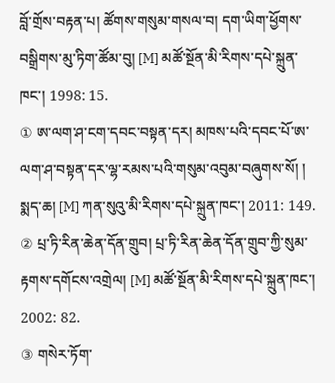བློ་གྲོས་བརྟན་པ། ཚོགས་གསུམ་གསལ་བ། དག་ཡིག་ཕྱོགས་བསྒྲིགས་མུ་ཏིག་ཚོམ་བུ། [M] མཚོ་སྔོན་མི་རིགས་དཔེ་སྐྲུན་ཁང་། 1998: 15.
① ཨ་ལག་ཤ་ངག་དབང་བསྟན་དར། མཁས་པའི་དབང་པོ་ཨ་ལག་ཤ་བསྟན་དར་ལྷ་རམས་པའི་གསུམ་འབུམ་བཞུགས་སོ། ། སྨད་ཆ། [M] ཀན་སུའུ་མི་རིགས་དཔེ་སྐྲུན་ཁང་། 2011: 149.
② པྲ་ཏི་རིན་ཆེན་དོན་གྲུབ། པྲ་ཏི་རིན་ཆེན་དོན་གྲུབ་ཀྱི་སུམ་རྟགས་དགོངས་འགྲེལ། [M] མཚོ་སྔོན་མི་རིགས་དཔེ་སྐྲུན་ཁང་། 2002: 82.
③ གསེར་ཏོག་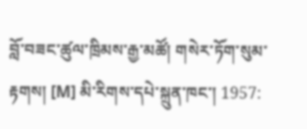བློ་བཟང་ཚུལ་ཁྲིམས་རྒྱ་མཚོ། གསེར་ཏོག་སུམ་རྟགས། [M] མི་རིགས་དཔེ་སྐྲུན་ཁང་། 1957: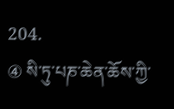204.
④ སི་ཏུ་པཎ་ཆེན་ཆོས་ཀྱི་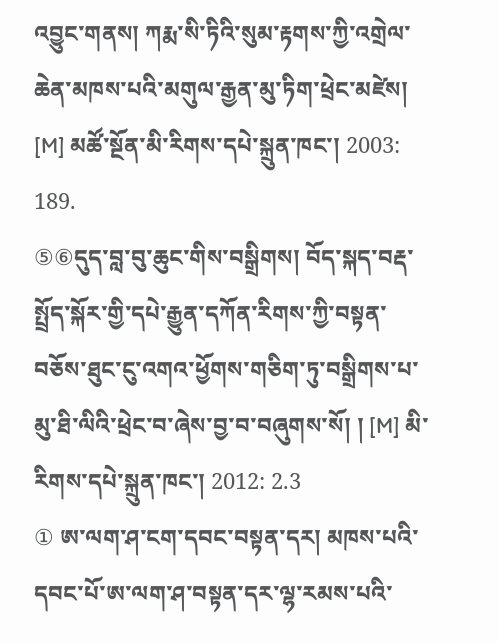འབྱུང་གནས། ཀརྨ་སི་ཏིའི་སུམ་རྟགས་ཀྱི་འགྲེལ་ཆེན་མཁས་པའི་མགུལ་རྒྱན་མུ་ཏིག་ཕྲེང་མཛེས། [M] མཚོ་སྔོན་མི་རིགས་དཔེ་སྐྲུན་ཁང་། 2003: 189.
⑤⑥དུད་བླ་བུ་ཆུང་གིས་བསྒྲིགས། བོད་སྐད་བརྡ་སྤྲོད་སྐོར་གྱི་དཔེ་རྒྱུན་དཀོན་རིགས་ཀྱི་བསྟན་བཅོས་ཐུང་ངུ་འགའ་ཕྱོགས་གཅིག་ཏུ་བསྒྲིགས་པ་མུ་ཐི་ལིའི་ཕྲེང་བ་ཞེས་བྱ་བ་བཞུགས་སོ། ། [M] མི་རིགས་དཔེ་སྐྲུན་ཁང་། 2012: 2.3
① ཨ་ལག་ཤ་ངག་དབང་བསྟན་དར། མཁས་པའི་དབང་པོ་ཨ་ལག་ཤ་བསྟན་དར་ལྷ་རམས་པའི་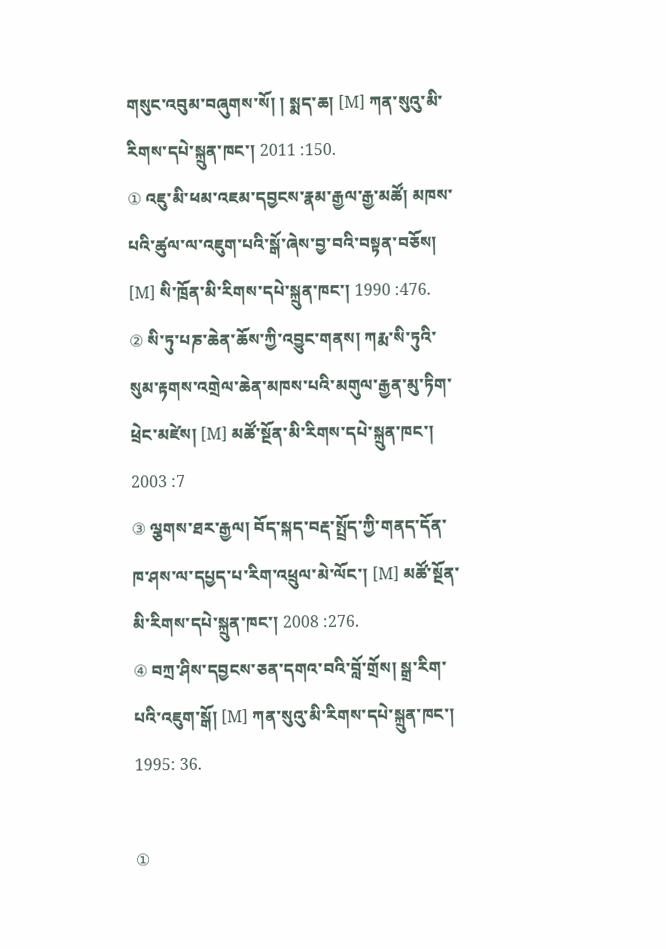གསུང་འབུམ་བཞུགས་སོ། ། སྨད་ཆ། [M] ཀན་སུའུ་མི་རིགས་དཔེ་སྐྲུན་ཁང་། 2011 :150.
① འཇུ་མི་ཕམ་འཇམ་དབྱངས་རྣམ་རྒྱལ་རྒྱ་མཚོ། མཁས་པའི་ཚུལ་ལ་འཇུག་པའི་སྒོ་ཞེས་བྱ་བའི་བསྟན་བཅོས། [M] སི་ཁྲོན་མི་རིགས་དཔེ་སྐྲུན་ཁང་། 1990 :476.
② སི་ཏུ་པཎ་ཆེན་ཆོས་ཀྱི་འབྱུང་གནས། ཀརྨ་སི་ཏུའི་སུམ་རྟགས་འགྲེལ་ཆེན་མཁས་པའི་མགུལ་རྒྱན་མུ་ཏིག་ཕྲེང་མཛེས། [M] མཚོ་སྔོན་མི་རིགས་དཔེ་སྐྲུན་ཁང་། 2003 :7
③ ལྕགས་ཐར་རྒྱལ། བོད་སྐད་བརྡ་སྤྲོད་ཀྱི་གནད་དོན་ཁ་ཤས་ལ་དཔྱད་པ་རིག་འཕྲུལ་མེ་ལོང་། [M] མཚོ་སྔོན་མི་རིགས་དཔེ་སྐྲུན་ཁང་། 2008 :276.
④ བཀྲ་ཤིས་དབྱངས་ཅན་དགའ་བའི་བློ་གྲོས། སྒྲ་རིག་པའི་འཇུག་སྒོ། [M] ཀན་སུའུ་མི་རིགས་དཔེ་སྐྲུན་ཁང་། 1995: 36.

①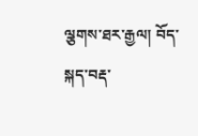ལྕགས་ཐར་རྒྱལ། བོད་སྐད་བརྡ་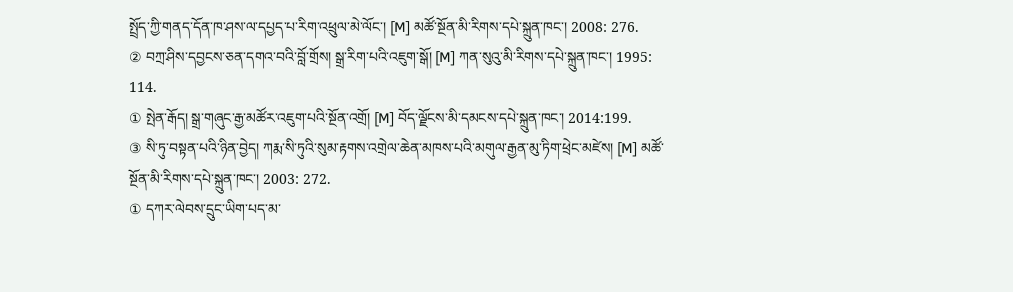སྤྲོད་ཀྱི་གནད་དོན་ཁ་ཤས་ལ་དཔྱད་པ་རིག་འཕྲུལ་མེ་ལོང་། [M] མཚོ་སྔོན་མི་རིགས་དཔེ་སྐྲུན་ཁང་། 2008: 276.
② བཀྲ་ཤིས་དབྱངས་ཅན་དགའ་བའི་བློ་གྲོས། སྒྲ་རིག་པའི་འཇུག་སྒོ། [M] ཀན་སུའུ་མི་རིགས་དཔེ་སྐྲུན་ཁང་། 1995: 114.
① སྤེན་རྒོད། སྒྲ་གཞུང་རྒྱ་མཚོར་འཇུག་པའི་སྔོན་འགྲོ། [M] བོད་ལྗོངས་མི་དམངས་དཔེ་སྐྲུན་ཁང་། 2014:199.
③ སི་ཏུ་བསྟན་པའི་ཉིན་བྱེད། ཀརྨ་སི་ཏུའི་སུམ་རྟགས་འགྲེལ་ཆེན་མཁས་པའི་མགུལ་རྒྱན་མུ་ཏིག་ཕྲེང་མཛེས། [M] མཚོ་སྔོན་མི་རིགས་དཔེ་སྐྲུན་ཁང་། 2003: 272.
① དཀར་ལེབས་དྲུང་ཡིག་པད་མ་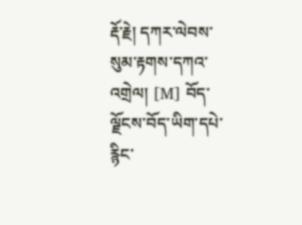རྡོ་རྗེ། དཀར་ལེབས་སུམ་རྟགས་དཀའ་འགྲེལ། [M] བོད་ལྗོངས་བོད་ཡིག་དཔེ་རྙིང་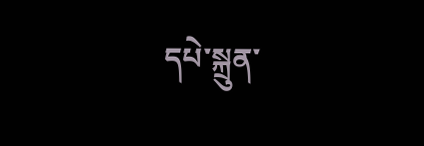དཔེ་སྐྲུན་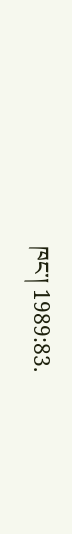ཁང་། 1989:83.